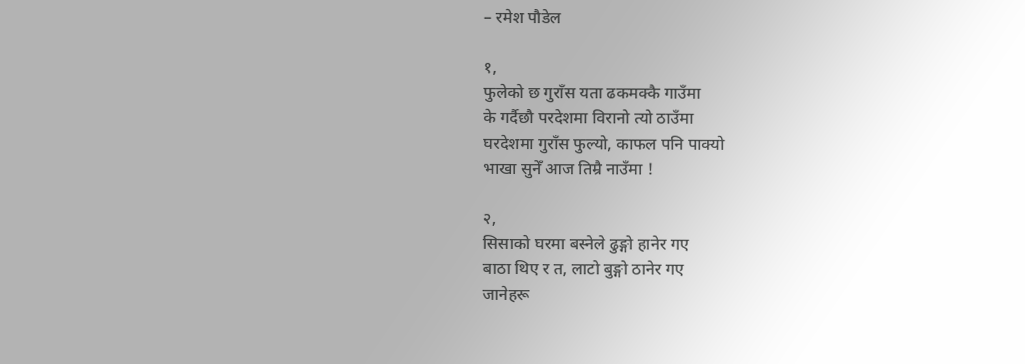– रमेश पौडेल

१,
फुलेको छ गुराँस यता ढकमक्कै गाउँमा
के गर्दैछौ परदेशमा विरानो त्यो ठाउँमा
घरदेशमा गुराँस फुल्यो, काफल पनि पाक्यो
भाखा सुनेँ आज तिम्रै नाउँमा !

२,
सिसाको घरमा बस्नेले ढुङ्गो हानेर गए
बाठा थिए र त, लाटो बुङ्गो ठानेर गए
जानेहरू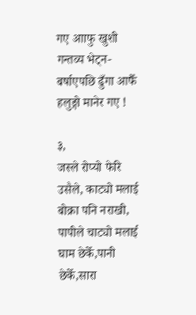गए आाफु खुशी गन्तव्य भेट्न-
बर्षाएपछि ढुँगा आफैँ हलुङ्गो मानेर गए !

३,
जस्ले रोप्यो फेरि उसैले, काट्यो मलाई
बोक्रा पनि नराखी, पापीले चाट्यो मलाई
घाम छेकेँ,पानी छेकेँ,सारा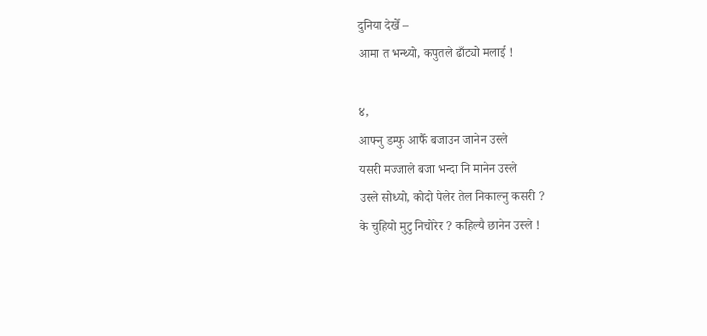दुनिया देखेँ –
आमा त भन्थ्यो, कपुतले ढाँट्यो मलाई !

४,
आफ्नु डम्फु आफैँ बजाउन जानेन उस्ले
यसरी मज्जाले बजा भन्दा नि मानेन उस्ले
उस्ले सोध्यो, कोदो पेलेर तेल निकाल्नु कसरी ?
के चुहियो मुटु निचोरेर ? कहिल्यै छानेन उस्ले !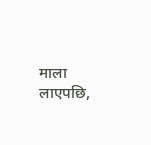माला लाएपछि,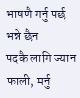भाषणै गर्नु पर्छ भन्ने छैन
पदकै लागि ज्यान फाली, मर्नु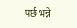पर्छ भन्ने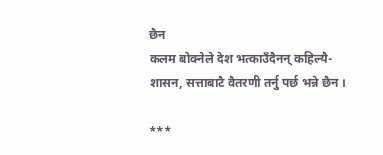छैन
कलम बोक्नेले देश भत्काउँदैनन् कहिल्यै-
शासन, सत्ताबाटै वैतरणी तर्नु पर्छ भन्ने छैन ।

***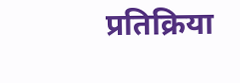प्रतिक्रिया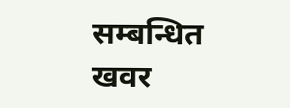सम्बन्धित खवर